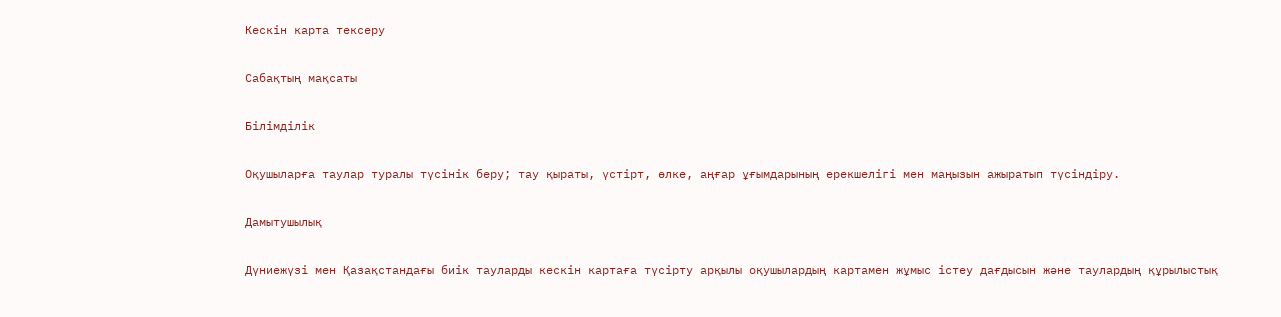Кескін карта тексеру

Сабақтың мақсаты

Білімділік

Оқушыларға таулар туралы түсінік беру; тау қыраты, үстірт, өлке, аңғар ұғымдарының ерекшелігі мен маңызын ажыратып түсіндіру.

Дамытушылық

Дүниежүзі мен Қазақстандағы биік тауларды кескін картаға түсірту арқылы оқушылардың картамен жұмыс істеу дағдысын және таулардың құрылыстық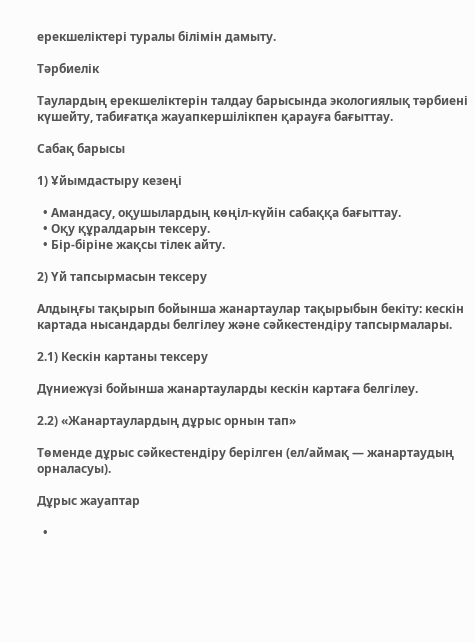ерекшеліктері туралы білімін дамыту.

Тәрбиелік

Таулардың ерекшеліктерін талдау барысында экологиялық тәрбиені күшейту, табиғатқа жауапкершілікпен қарауға бағыттау.

Сабақ барысы

1) Ұйымдастыру кезеңі

  • Амандасу, оқушылардың көңіл-күйін сабаққа бағыттау.
  • Оқу құралдарын тексеру.
  • Бір-біріне жақсы тілек айту.

2) Үй тапсырмасын тексеру

Алдыңғы тақырып бойынша жанартаулар тақырыбын бекіту: кескін картада нысандарды белгілеу және сәйкестендіру тапсырмалары.

2.1) Кескін картаны тексеру

Дүниежүзі бойынша жанартауларды кескін картаға белгілеу.

2.2) «Жанартаулардың дұрыс орнын тап»

Төменде дұрыс сәйкестендіру берілген (ел/аймақ — жанартаудың орналасуы).

Дұрыс жауаптар

  •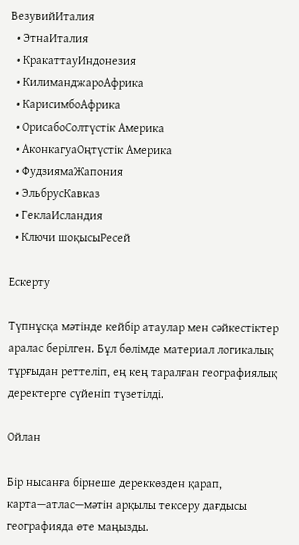ВезувийИталия
  • ЭтнаИталия
  • КракаттауИндонезия
  • КилиманджароАфрика
  • КарисимбоАфрика
  • ОрисабоСолтүстік Америка
  • АконкагуаОңтүстік Америка
  • ФудзиямаЖапония
  • ЭльбрусКавказ
  • ГеклаИсландия
  • Ключи шоқысыРесей

Ескерту

Түпнұсқа мәтінде кейбір атаулар мен сәйкестіктер аралас берілген. Бұл бөлімде материал логикалық тұрғыдан реттеліп, ең кең таралған географиялық деректерге сүйеніп түзетілді.

Ойлан

Бір нысанға бірнеше дереккөзден қарап, карта—атлас—мәтін арқылы тексеру дағдысы географияда өте маңызды.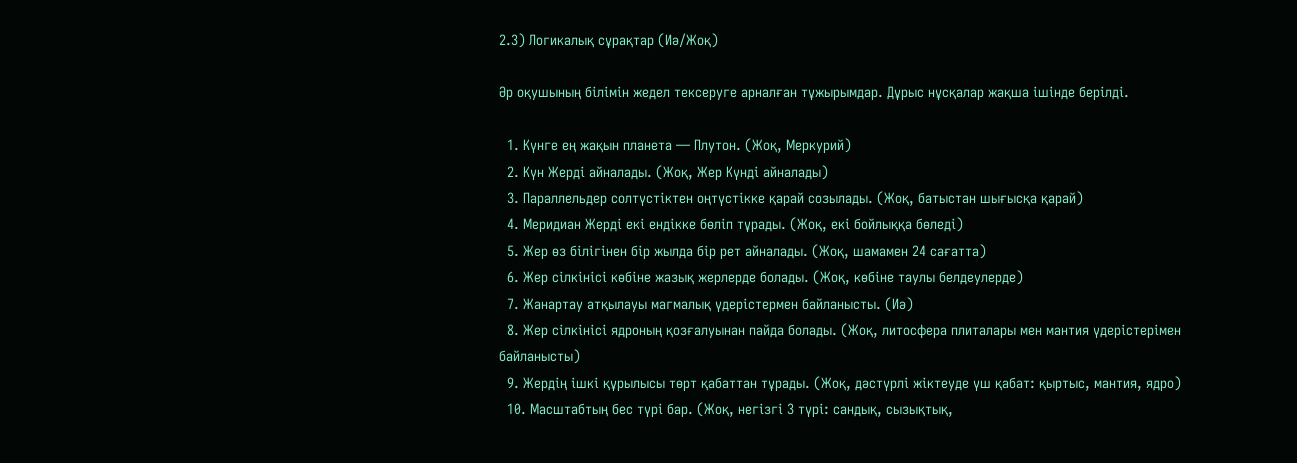2.3) Логикалық сұрақтар (Иә/Жоқ)

Әр оқушының білімін жедел тексеруге арналған тұжырымдар. Дұрыс нұсқалар жақша ішінде берілді.

  1. Күнге ең жақын планета — Плутон. (Жоқ, Меркурий)
  2. Күн Жерді айналады. (Жоқ, Жер Күнді айналады)
  3. Параллельдер солтүстіктен оңтүстікке қарай созылады. (Жоқ, батыстан шығысқа қарай)
  4. Меридиан Жерді екі ендікке бөліп тұрады. (Жоқ, екі бойлыққа бөледі)
  5. Жер өз білігінен бір жылда бір рет айналады. (Жоқ, шамамен 24 сағатта)
  6. Жер сілкінісі көбіне жазық жерлерде болады. (Жоқ, көбіне таулы белдеулерде)
  7. Жанартау атқылауы магмалық үдерістермен байланысты. (Иә)
  8. Жер сілкінісі ядроның қозғалуынан пайда болады. (Жоқ, литосфера плиталары мен мантия үдерістерімен байланысты)
  9. Жердің ішкі құрылысы төрт қабаттан тұрады. (Жоқ, дәстүрлі жіктеуде үш қабат: қыртыс, мантия, ядро)
  10. Масштабтың бес түрі бар. (Жоқ, негізгі 3 түрі: сандық, сызықтық,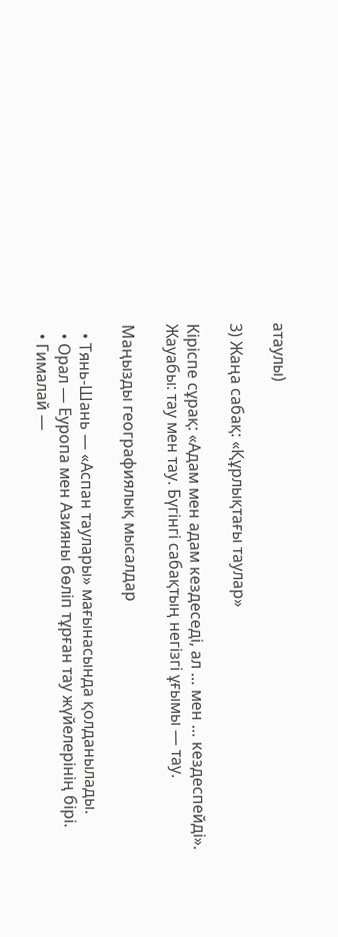атаулы)

3) Жаңа сабақ: «Құрлықтағы таулар»

Кіріспе сұрақ: «Адам мен адам кездеседі, ал … мен … кездеспейді». Жауабы: тау мен тау. Бүгінгі сабақтың негізгі ұғымы — тау.

Маңызды географиялық мысалдар

  • Тянь-Шань — «Аспан таулары» мағынасында қолданылады.
  • Орал — Еуропа мен Азияны бөліп тұрған тау жүйелерінің бірі.
  • Гималай —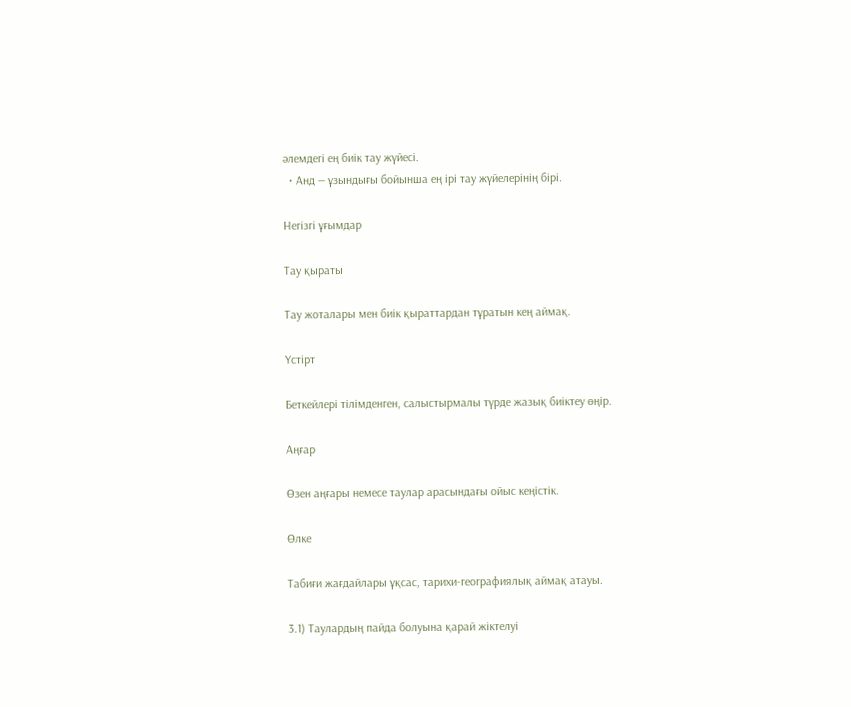әлемдегі ең биік тау жүйесі.
  • Анд — ұзындығы бойынша ең ірі тау жүйелерінің бірі.

Негізгі ұғымдар

Тау қыраты

Тау жоталары мен биік қыраттардан тұратын кең аймақ.

Үстірт

Беткейлері тілімденген, салыстырмалы түрде жазық биіктеу өңір.

Аңғар

Өзен аңғары немесе таулар арасындағы ойыс кеңістік.

Өлке

Табиғи жағдайлары ұқсас, тарихи-географиялық аймақ атауы.

3.1) Таулардың пайда болуына қарай жіктелуі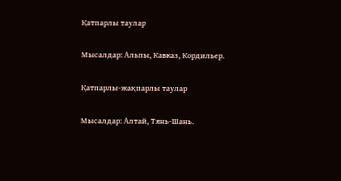Қатпарлы таулар

Мысалдар: Альпы, Кавказ, Кордильер.

Қатпарлы-жақпарлы таулар

Мысалдар: Алтай, Тянь-Шань.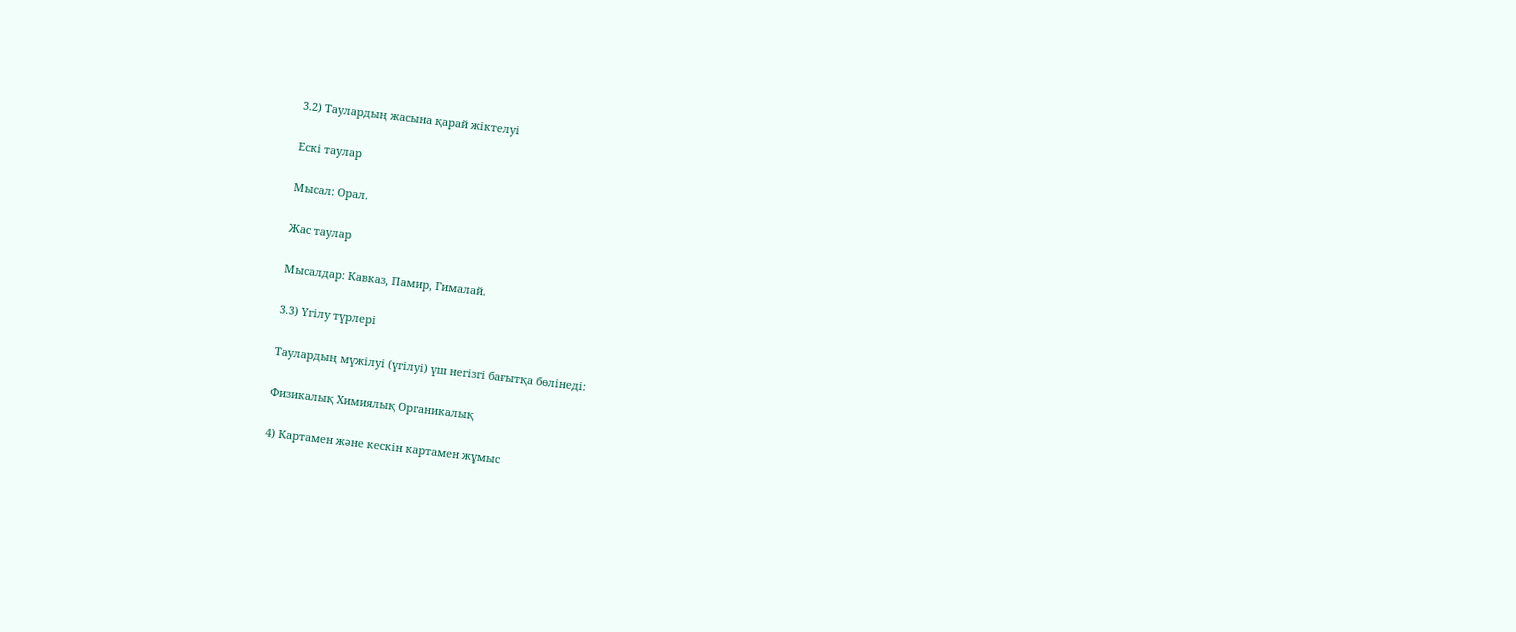3.2) Таулардың жасына қарай жіктелуі

Ескі таулар

Мысал: Орал.

Жас таулар

Мысалдар: Кавказ, Памир, Гималай.

3.3) Үгілу түрлері

Таулардың мүжілуі (үгілуі) үш негізгі бағытқа бөлінеді:

Физикалық Химиялық Органикалық

4) Картамен және кескін картамен жұмыс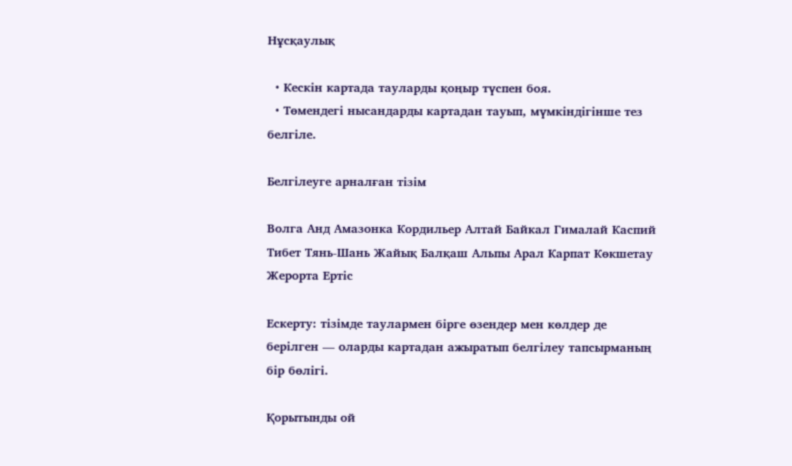Нұсқаулық

  • Кескін картада тауларды қоңыр түспен боя.
  • Төмендегі нысандарды картадан тауып, мүмкіндігінше тез белгіле.

Белгілеуге арналған тізім

Волга Анд Амазонка Кордильер Алтай Байкал Гималай Каспий Тибет Тянь-Шань Жайық Балқаш Альпы Арал Карпат Көкшетау Жерорта Ертіс

Ескерту: тізімде таулармен бірге өзендер мен көлдер де берілген — оларды картадан ажыратып белгілеу тапсырманың бір бөлігі.

Қорытынды ой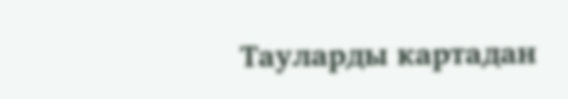Тауларды картадан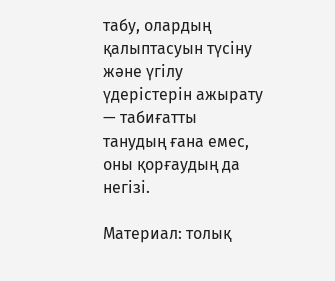табу, олардың қалыптасуын түсіну және үгілу үдерістерін ажырату — табиғатты танудың ғана емес, оны қорғаудың да негізі.

Материал: толық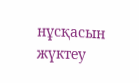нұсқасын жүктеу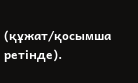(құжат/қосымша ретінде).